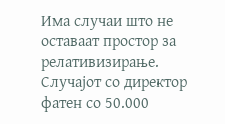Има случаи што не оставаат простор за релативизирање. Случајот со директор фатен со 50.000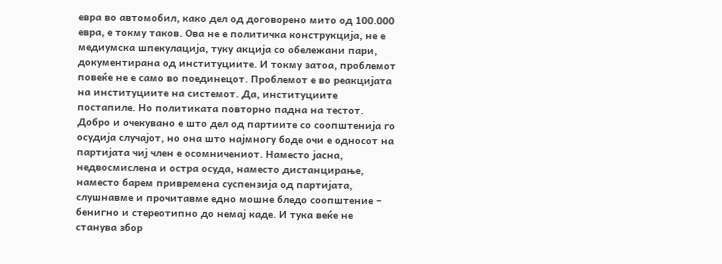евра во автомобил, како дел од договорено мито од 100.000 евра, е токму таков. Ова не е политичка конструкција, не е медиумска шпекулација, туку акција со обележани пари, документирана од институциите. И токму затоа, проблемот повеќе не е само во поединецот. Проблемот е во реакцијата на институциите на системот. Да, институциите постапиле. Но политиката повторно падна на тестот. Добро и очекувано е што дел од партиите со соопштенија го осудија случајот, но она што најмногу боде очи е односот на партијата чиј член е осомничениот. Наместо јасна, недвосмислена и остра осуда, наместо дистанцирање, наместо барем привремена суспензија од партијата, слушнавме и прочитавме едно мошне бледо соопштение – бенигно и стереотипно до немај каде. И тука веќе не станува збор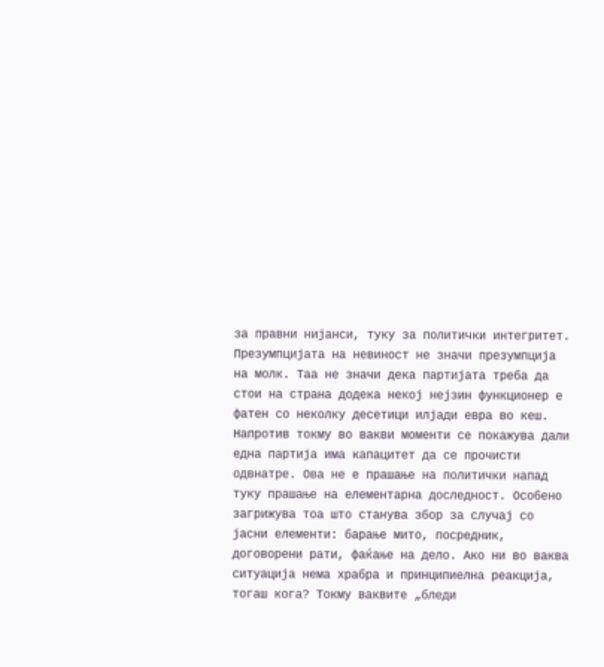за правни нијанси, туку за политички интегритет. Презумпцијата на невиност не значи презумпција на молк. Таа не значи дека партијата треба да стои на страна додека некој нејзин функционер е фатен со неколку десетици илјади евра во кеш. Напротив токму во вакви моменти се покажува дали една партија има капацитет да се прочисти одвнатре. Ова не е прашање на политички напад туку прашање на елементарна доследност. Особено загрижува тоа што станува збор за случај со јасни елементи: барање мито, посредник, договорени рати, фаќање на дело. Ако ни во ваква ситуација нема храбра и принципиелна реакција, тогаш кога? Токму ваквите „бледи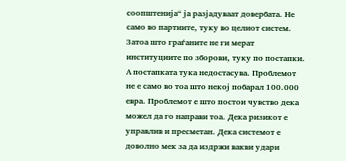соопштенија“ ја разјадуваат довербата. Не само во партиите, туку во целиот систем. Затоа што граѓаните не ги мерат институциите по зборови, туку по постапки. А постапката тука недостасува. Проблемот не е само во тоа што некој побарал 100.000 евра. Проблемот е што постои чувство дека можел да го направи тоа. Дека ризикот е управлив и пресметан. Дека системот е доволно мек за да издржи вакви удари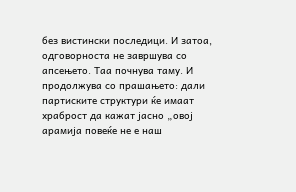без вистински последици. И затоа, одговорноста не завршува со апсењето. Таа почнува таму. И продолжува со прашањето: дали партиските структури ќе имаат храброст да кажат јасно „овој арамија повеќе не е наш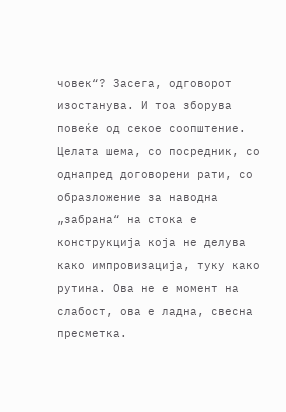човек“? Засега, одговорот изостанува. И тоа зборува повеќе од секое соопштение. Целата шема, со посредник, со однапред договорени рати, со образложение за наводна „забрана“ на стока е конструкција која не делува како импровизација, туку како рутина. Ова не е момент на слабост, ова е ладна, свесна пресметка.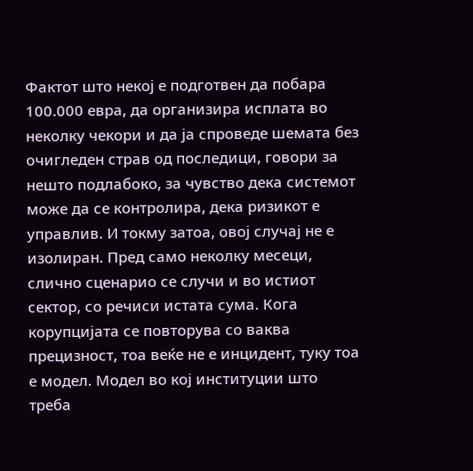Фактот што некој е подготвен да побара 100.000 евра, да организира исплата во неколку чекори и да ја спроведе шемата без очигледен страв од последици, говори за нешто подлабоко, за чувство дека системот може да се контролира, дека ризикот е управлив. И токму затоа, овој случај не е изолиран. Пред само неколку месеци, слично сценарио се случи и во истиот сектор, со речиси истата сума. Кога корупцијата се повторува со ваква прецизност, тоа веќе не е инцидент, туку тоа е модел. Модел во кој институции што треба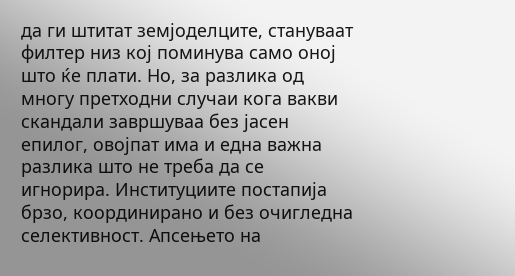да ги штитат земјоделците, стануваат филтер низ кој поминува само оној што ќе плати. Но, за разлика од многу претходни случаи кога вакви скандали завршуваа без јасен епилог, овојпат има и една важна разлика што не треба да се игнорира. Институциите постапија брзо, координирано и без очигледна селективност. Апсењето на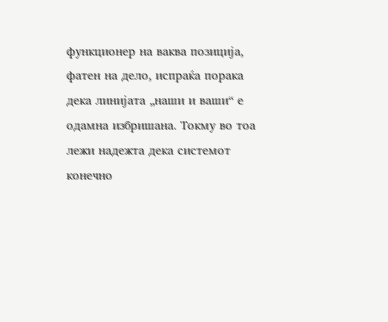функционер на ваква позиција, фатен на дело, испраќа порака дека линијата „наши и ваши“ е одамна избришана. Токму во тоа лежи надежта дека системот конечно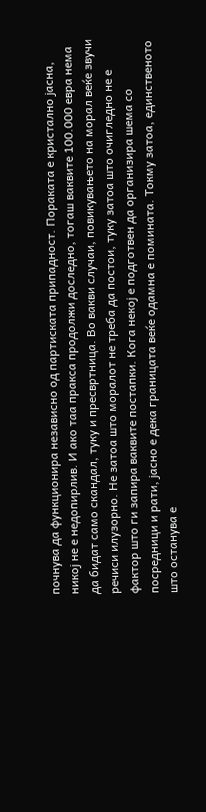почнува да функционира независно од партиската припадност. Пораката е кристално јасна, никој не е недопирлив. И ако таа пракса продолжи доследно, тогаш ваквите 100.000 евра нема да бидат само скандал, туку и пресвртница. Во вакви случаи, повикувањето на морал веќе звучи речиси илузорно. Не затоа што моралот не треба да постои, туку затоа што очигледно не е фактор што ги запира ваквите постапки. Кога некој е подготвен да организира шема со посредници и рати, јасно е дека границата веќе одамна е помината. Токму затоа, единственото што останува е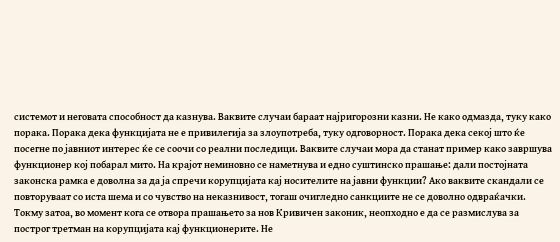системот и неговата способност да казнува. Ваквите случаи бараат најригорозни казни. Не како одмазда, туку како порака. Порака дека функцијата не е привилегија за злоупотреба, туку одговорност. Порака дека секој што ќе посегне по јавниот интерес ќе се соочи со реални последици. Ваквите случаи мора да станат пример како завршува функционер кој побарал мито. На крајот неминовно се наметнува и едно суштинско прашање: дали постојната законска рамка е доволна за да ја спречи корупцијата кај носителите на јавни функции? Ако ваквите скандали се повторуваат со иста шема и со чувство на неказнивост, тогаш очигледно санкциите не се доволно одвраќачки. Токму затоа, во момент кога се отвора прашањето за нов Кривичен законик, неопходно е да се размислува за построг третман на корупцијата кај функционерите. Не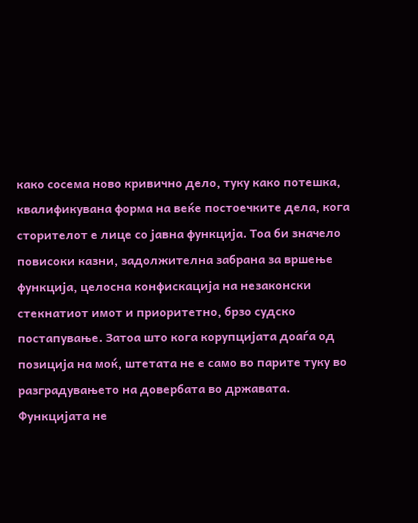како сосема ново кривично дело, туку како потешка, квалификувана форма на веќе постоечките дела, кога сторителот е лице со јавна функција. Тоа би значело повисоки казни, задолжителна забрана за вршење функција, целосна конфискација на незаконски стекнатиот имот и приоритетно, брзо судско постапување. Затоа што кога корупцијата доаѓа од позиција на моќ, штетата не е само во парите туку во разградувањето на довербата во државата. Функцијата не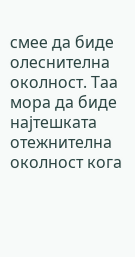смее да биде олеснителна околност. Таа мора да биде најтешката отежнителна околност кога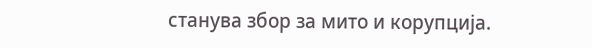станува збор за мито и корупција.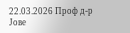22.03.2026 Проф д-р Јове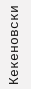Кекеновски